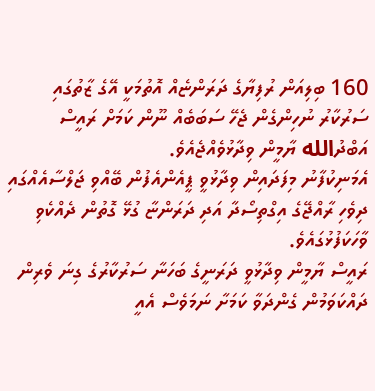160 ބިލިއަން ރުފިޔާގެ ދަރަންޏެއް އޮތުމަކީ އޭގެ ޒާތުގައި ސަރުކާރު ނުހިންގެން ޖެހޭ ސަބަބެއް ނޫން ކަމަށް ރައީސް އަބްދުالله ޔާމީން ވިދާޅުވެއްޖެއެވެ.
އެމަނިކުފާނު މިފަދައިން ވިދާޅުވީ ޕީއެންއެފުން ބޭއްވި ޖަލްސާއެއްގައި ދިވެހި ރާއްޖޭގެ އިގްތިސޯދާ އަދި ދަރަންޏާ ގުޅޭ ގޮތުން ދެއްކެވި ވާހަކަފުޅުގައެވެ.
ރައީސް ޔާމީން ވިދާޅުވީ ދަރަނީގެ ބަހަނާ ސަރުކާރުގެ ގިނަ ވެރިން ދައްކަވަމުން ގެންދަވާ ކަމަށާ ނަމަވެސް އެއީ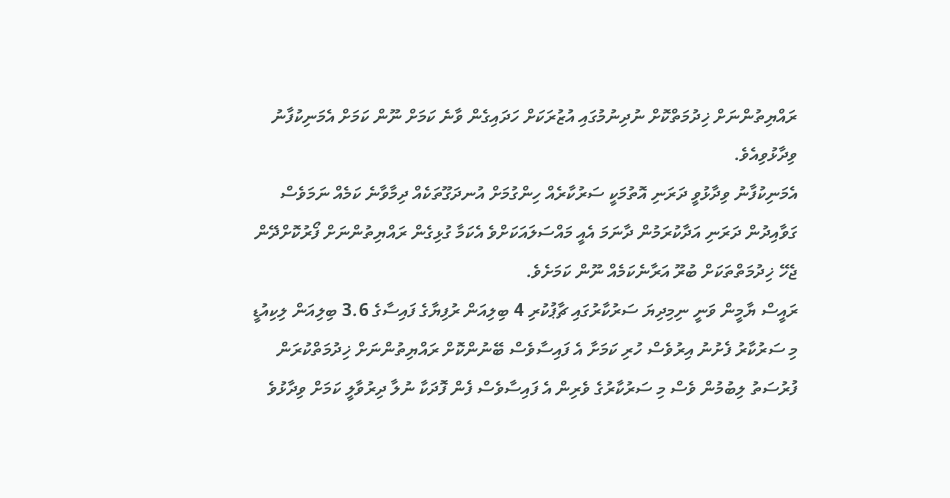ރައްޔިތުންނަށް ޚިދުމަތްކޮށް ނުދިނުމުގައި އުޒުރަކަށް ހަދައިގެން ވާނެ ކަމަށް ނޫން ކަމަށް އެމަނިކުފާނު ވިދާޅުވިއެވެ.
އެމަނިކުފާނު ވިދާޅުވީ ދަރަނި އޮތުމަކީ ސަރުކާރެއް ހިންގުމަށް އުނދަގޫތަކެއް ދިމާވާނެ ކަމެއް ނަމަވެސް ގަވާއިދުން ދަރަނި އަދާކުރަމުން ދާނަމަ އެއީ މައްސަލައަކަށްވެ އެކަމާ ގުޅިގެން ރައްޔިތުންނަށް ފޯރުކޮށްދޭން ޖެހޭ ޚިދުމަތްތަކަށް ބުރޫ އަރާނެކަމެއް ނޫން ކަމަށެވެ.
ރައީސް ޔާމީން ވަނީ ނިމިދިޔަ ސަރުކާރުގައި ޗާޕުކުރި 4 ބިލިއަން ރުފިޔާގެ ފައިސާގެ 3.6 ބިލިއަން ލިކިއުޑީ މި ސަރުކާރު ފެށުނު އިރުވެސް ހުރި ކަމަށާ އެ ފައިސާވެސް ބޭނުންކޮށް ރައްޔިތުންނަށް ޚިދުމަތްކުރަން ފުރުސަތު ލިބުމުން ވެސް މި ސަރުކާރުގެ ވެރިން އެ ފައިސާވެސް ފެން ފޮދަކާ ނުލާ ދިރުވާލީ ކަމަށް ވިދާޅުވެ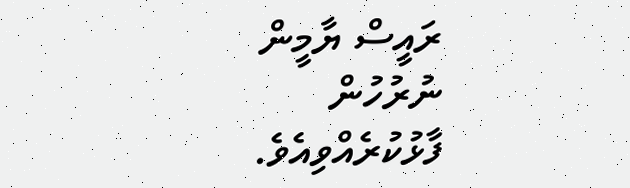ރައީސް ޔާމީން ނުރުހުން ފާޅުކުރެއްވިއެވެ.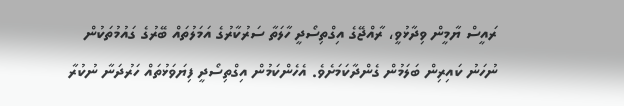ރައީސް ޔާމީން ވިދާޅުވީ، ރާއްޖޭގެ އިގްތިސޯދީ ހާލަތާ ސަރުކާރުގެ އަމަލުތައް ބޭރުގެ ގައުމުތަކުން ނުހަނު ކައިރިން ބަލަމުން ގެންދާކަމަށެވެ. އެހެންކަމުން އިގްތިސޯދީ ފިޔަވަޅުތައް ހަރުދަނާ ނުކުރާ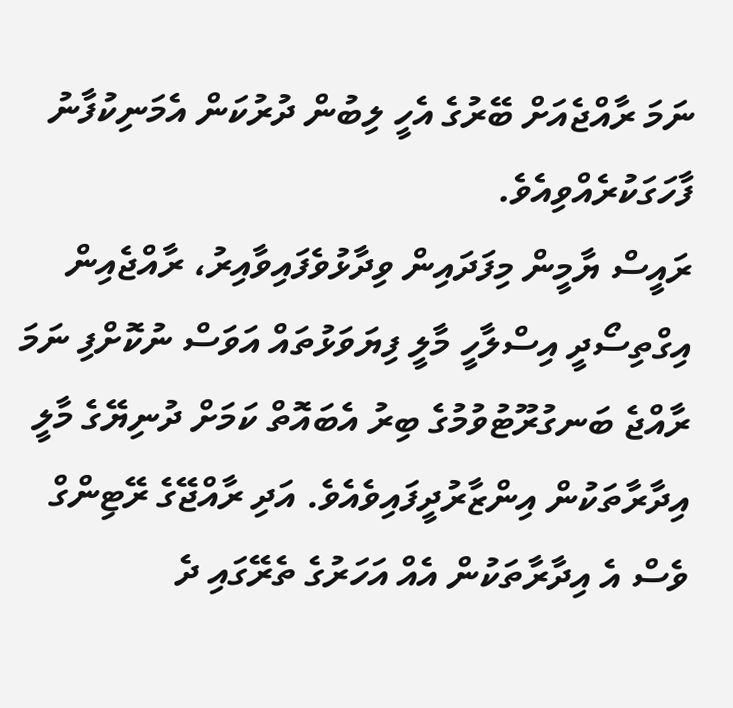ނަމަ ރާއްޖެއަށް ބޭރުގެ އެހީ ލިބުން ދުރުކަން އެމަނިކުފާނު ފާހަގަކުރެއްވިއެވެ.
ރައީސް ޔާމީން މިފަދައިން ވިދާޅުވެފައިވާއިރު، ރާއްޖެއިން އިގްތިސޯދީ އިސްލާހީ މާލީ ފިޔަވަޅުތައް އަވަސް ނުކޮށްފި ނަމަ ރާއްޖެ ބަނގުރޫޓުވުމުގެ ބިރު އެބައޮތް ކަމަށް ދުނިޔޭގެ މާލީ އިދާރާތަކުން އިންޒާރުދީފައިވެއެވެ. އަދި ރާއްޖޭގެ ރޭޓިންގް ވެސް އެ އިދާރާތަކުން އެއް އަހަރުގެ ތެރޭގައި ދެ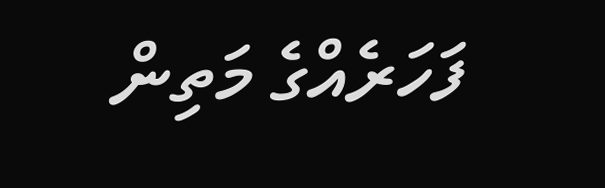ފަހަރެއްގެ މަތިން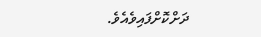ދަށްކޮށްފައިވެއެވެ.